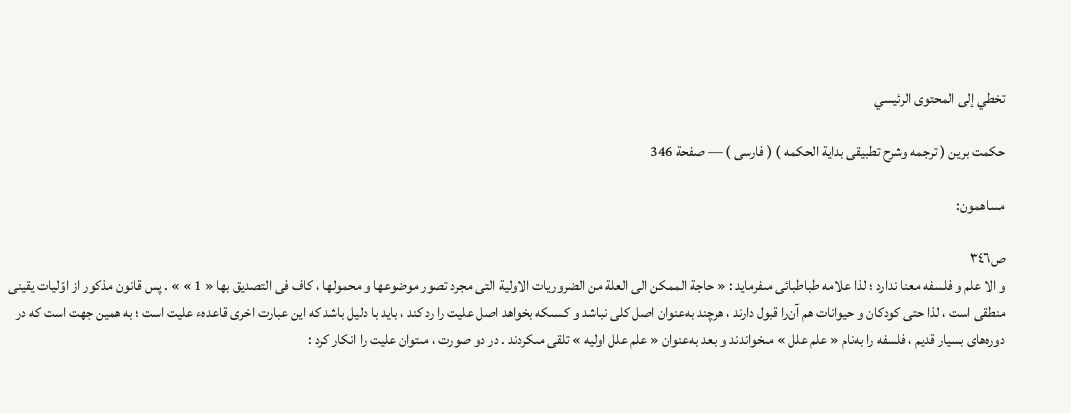تخطي إلى المحتوى الرئيسي

حكمت برين ( ترجمه وشرح تطبيقى بداية الحكمه ) ( فارسى ) — صفحة 346

مساهمون:

ص٣٤٦
و الا علم و فلسفه معنا ندارد ؛ لذا علامه طباطبائى مىفرمايد : « حاجة الممكن الى العلة من الضروريات الاولية التى مجرد تصور موضوعها و محمولها ، كاف فى التصديق بها « 1 » » . پس قانون مذكور از اوّليات يقينى منطقى است ، لذا حتى كودكان و حيوانات هم آن‌را قبول دارند ، هرچند به‌عنوان اصل كلى نباشد و كسىكه بخواهد اصل عليت را رد كند ، بايد با دليل باشد كه اين عبارت اخرى قاعدهء عليت است ؛ به همين جهت است كه در دوره‌هاى بسيار قديم ، فلسفه را به‌نام « علم علل » مىخواندند و بعد به‌عنوان « علم علل اوليه » تلقى مىكردند . در دو صورت ، مىتوان عليت را انكار كرد :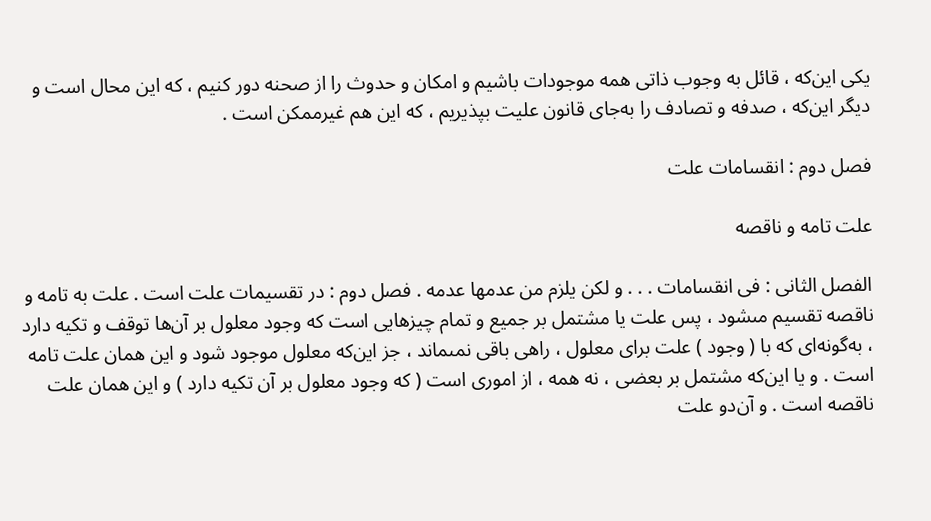يكى اين‌كه ، قائل به وجوب ذاتى همه موجودات باشيم و امكان و حدوث را از صحنه دور كنيم ، كه اين محال است و ديگر اين‌كه ، صدفه و تصادف را به‌جاى قانون عليت بپذيريم ، كه اين هم غيرممكن است .

فصل دوم : انقسامات علت

علت تامه و ناقصه

الفصل الثانى : فى انقسامات . . . و لكن يلزم من عدمها عدمه . فصل دوم : در تقسيمات علت است . علت به تامه و ناقصه تقسيم مىشود ، پس علت يا مشتمل بر جميع و تمام چيزهايى است كه وجود معلول بر آن‌ها توقف و تكيه دارد ، به‌گونه‌اى كه با ( وجود ) علت براى معلول ، راهى باقى نمىماند ، جز اين‌كه معلول موجود شود و اين همان علت تامه است . و يا اين‌كه مشتمل بر بعضى ، نه همه ، از امورى است ( كه وجود معلول بر آن تكيه دارد ) و اين همان علت ناقصه است . و آن‌دو علت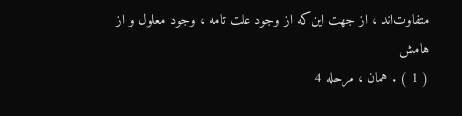متفاوت‌اند ، از جهت اين‌كه از وجود علت تامه ، وجود معلول و از
هامش
( 1 ) . همان ، مرحله 4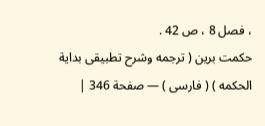، فصل 8 ، ص 42 .
حكمت برين ( ترجمه وشرح تطبيقى بداية الحكمه ) ( فارسى ) — صفحة 346 |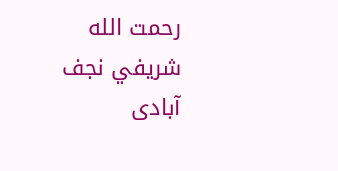رحمت الله شريفي نجف آبادى